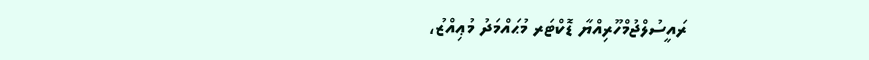ރައީސުލްޖުމްހޫރިއްޔާ ޑޮކްޓަރ މުޙައްމަދު މުޢިއްޒު،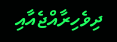ދިވެހިރާއްޖެއާއި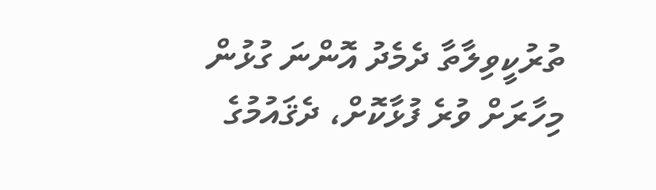ތުރުކީވިލާތާ ދެމެދު އޮންނަ ގުޅުން މިހާރަށް ވުރެ ފުޅާކޮށް، ދެޤައުމުގެ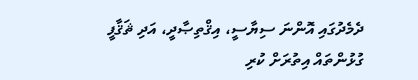ދެމެދުގައި އޮންނަ ސިޔާސީ، އިޤްތިޞާދީ، އަދި ޘަޤާފީ ގުޅުންތައް އިތުރަށް ކުރި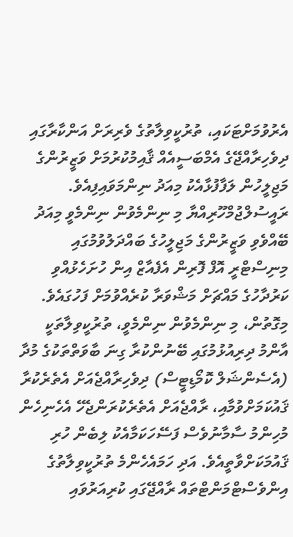އެރުވުމަށްޓަކައި، ތުރުކީވިލާތުގެ ވެރިރަށް އަންކާރާގައި ދިވެހިރާއްޖޭގެ އެމްބަސީއެއް ޤާއިމުކުރުމަށް ވަޒީރުންގެ މަޖިލީހުން ލަފާފުޅާއެކު މިއަދު ނިންމަވައިފިއެވެ. ރައީސުލްޖުމްހޫރިއްޔާ މި ނިންމެވުން ނިންމެވީ މިއަދު ބޭއްވެވި ވަޒީރުންގެ މަޖިލީހުގެ ބައްދަލުވުމުގައި މިނިސްޓްރީ އޮފް ފޮރިން އެފެއާޒް އިން ހުށަހެޅުއްވި ކަރުދާހުގެ މައްޗަށް މަޝްވަރާ ކުރެއްވުމަށް ފަހުގައެވެ.
މިގޮތުން، މި ނިންމެވުން ނިންމެވީ، ތުރުކީވިލާތަކީ އާންމު ދިރިއުޅުމުގައި ބޭނުންކުރާ ގިނަ ބާވަތްތަކުގެ މުދާ (އެސެންޝަލް ކޮމޯޑިޓީސް) ދިވެހިރާއްޖެއަށް އެތެރެކުރާ ޤައުކަމަށްވުމާއި، ރާއްޖެއަށް އެތެރެކުރަންޖެހޭ އެހެނިހެން މުހިންމު ސާމާނުވެސް ފަސޭހަކަމާއެކު ލިބެން ހުރި ޤައުމަކަށްވާތީއެވެ. އަދި ހަމައެހެންމެ ތުރުކީވިލާތުގެ އިންވެސްޓްމަންޓްތައް ރާއްޖޭގައި ކުރިއަރުވައި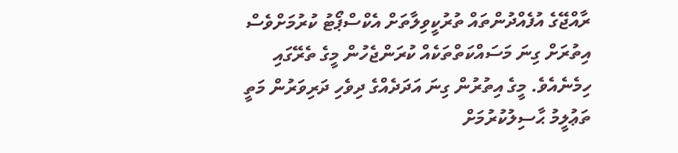ރާއްޖޭގެ އުފެއްދުންތައް ތުރުކީވިލާތަށް އެކްސްޕޯޓު ކުރުމަށްވެސް އިތުރަށް ގިނަ މަސައްކަތްތަކެއް ކުރަންޖެހުން މީގެ ތެރޭގައި ހިމެނެއެވެ. މީގެ އިތުރުން ގިނަ އަދަދެއްގެ ދިވެހި ދަރިވަރުން މަތީ ތަޢުލީމު ޙާސިލުކުރުމަށް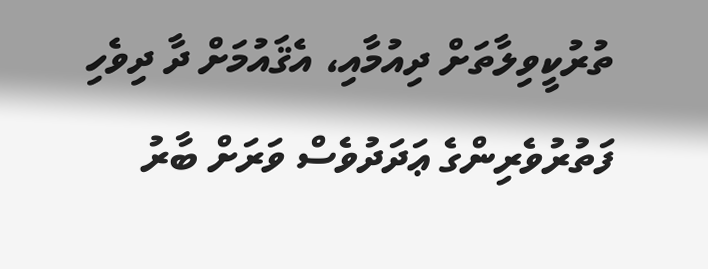ތުރުކީވިލާތަށް ދިއުމާއި، އެޤައުމަށް ދާ ދިވެހި ފަތުރުވެރިންގެ ޢަދަދުވެސް ވަރަށް ބާރު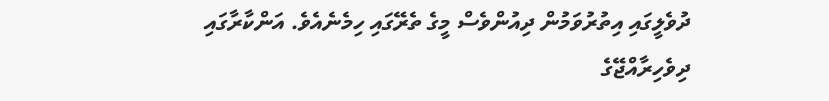ދުވެލީގައި އިތުރުވަމުން ދިއުންވެސް މީގެ ތެރޭގައި ހިމެނެއެވެ. އަންކާރާގައި ދިވެހިރާއްޖޭގެ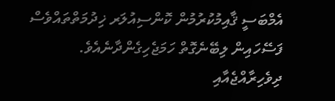އެމްބަސީ ޤާއިމުކުރުމުން ކޮންސިއުލަރ ޚިދުމަތްތައްވެސް ފަސޭހައިން ލިބޭނެގޮތް ހަމަޖެހިގެންދާނެއެވެ.
ދިވެހިރާއްޖެއާއި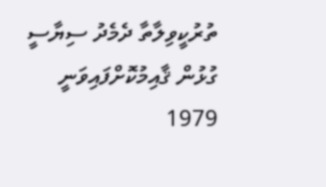ތުރުކީވިލާތާ ދެމެދު ސިޔާސީ ގުޅުން ޤާއިމުކޮށްފައިވަނީ 1979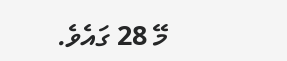މޭ 28 ގައެވެ.